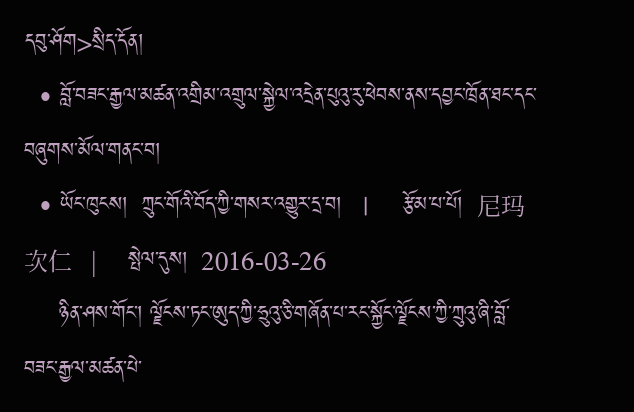དབུ་ཤོག>སྲིད་དོན།
  • བློ་བཟང་རྒྱལ་མཚན་འགྲིམ་འགྲུལ་སྐྱེལ་འདྲེན་པུའུ་རུ་ཕེབས་ནས་དབྱང་ཁྲོན་ཐང་དང་བཞུགས་མོལ་གནང་བ།
  • ཡོང་ཁུངས།  ཀྲུང་གོའི་བོད་ཀྱི་གསར་འགྱུར་དྲ་བ།   |     རྩོམ་པ་པོ།  尼玛次仁   |     སྤེལ་དུས།  2016-03-26
     ཉིན་ཤས་གོང་། ལྗོངས་ཏང་ཨུད་ཀྱི་ཧྲུའུ་ཅི་གཞོན་པ་རང་སྐྱོང་ལྗོངས་ཀྱི་ཀྲུའུ་ཞི་བློ་བཟང་རྒྱལ་མཚན་པེ་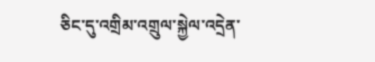ཅིང་དུ་འགྲིམ་འགྲུལ་སྐྱེལ་འདྲེན་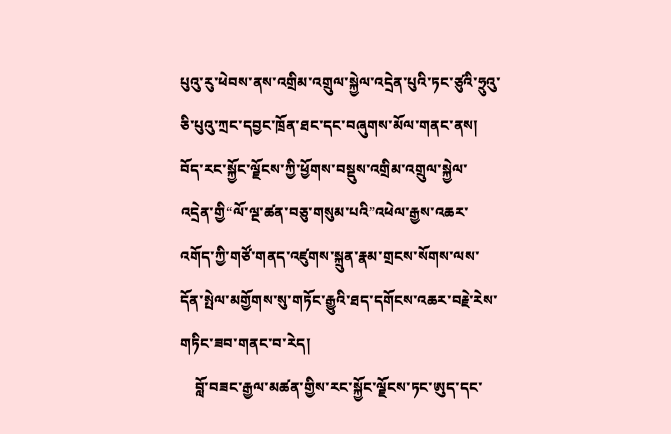པུའུ་རུ་ཕེབས་ནས་འགྲིམ་འགྲུལ་སྐྱེལ་འདྲེན་པུའི་ཏང་ཙུའི་ཧྲུའུ་ཅི་པུའུ་ཀྲང་དབྱང་ཁྲོན་ཐང་དང་བཞུགས་མོལ་གནང་ནས། བོད་རང་སྐྱོང་ལྗོངས་ཀྱི་ཕྱོགས་བསྡུས་འགྲིམ་འགྲུལ་སྐྱེལ་འདྲེན་གྱི“ལོ་ལྔ་ཚན་བཅུ་གསུམ་པའི”འཕེལ་རྒྱས་འཆར་འགོད་ཀྱི་གཙོ་གནད་འཛུགས་སྐྲུན་རྣམ་གྲངས་སོགས་ལས་དོན་སྤེལ་མགྱོགས་སུ་གཏོང་རྒྱུའི་ཐད་དགོངས་འཆར་བརྗེ་རེས་གཏིང་ཟབ་གནང་བ་རེད།
    བློ་བཟང་རྒྱལ་མཚན་གྱིས་རང་སྐྱོང་ལྗོངས་ཏང་ཨུད་དང་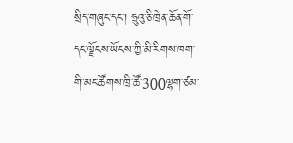སྲིད་གཞུང་དང་། ཧྲུའུ་ཅི་ཁྲེན་ཆོན་གོ་དང་ལྗོངས་ཡོངས་ཀྱི་མི་རིགས་ཁག་གི་མང་ཚོགས་ཁྲི་ཚོ་300ལྷག་ཙམ་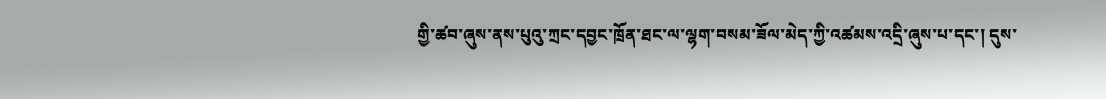གྱི་ཚབ་ཞུས་ནས་པུའུ་ཀྲང་དབྱང་ཁྲོན་ཐང་ལ་ལྷག་བསམ་ཟོལ་མེད་ཀྱི་འཚམས་འདྲི་ཞུས་པ་དང་། དུས་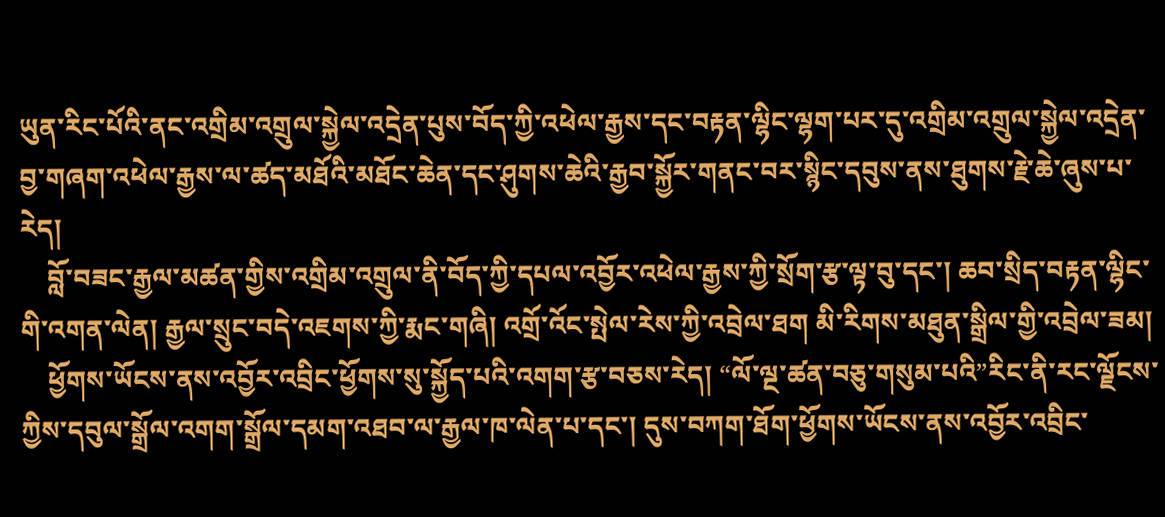ཡུན་རིང་པོའི་ནང་འགྲིམ་འགྲུལ་སྐྱེལ་འདྲེན་པུས་བོད་ཀྱི་འཕེལ་རྒྱས་དང་བརྟན་ལྷིང་ལྷག་པར་དུ་འགྲིམ་འགྲུལ་སྐྱེལ་འདྲེན་བྱ་གཞག་འཕེལ་རྒྱས་ལ་ཚད་མཐོའི་མཐོང་ཆེན་དང་ཤུགས་ཆེའི་རྒྱབ་སྐྱོར་གནང་བར་སྙིང་དབུས་ནས་ཐུགས་རྗེ་ཆེ་ཞུས་པ་རེད།
    བློ་བཟང་རྒྱལ་མཚན་གྱིས་འགྲིམ་འགྲུལ་ནི་བོད་ཀྱི་དཔལ་འབྱོར་འཕེལ་རྒྱས་ཀྱི་སྲོག་རྩ་ལྟ་བུ་དང་། ཆབ་སྲིད་བརྟན་ལྷིང་གི་འགན་ལེན། རྒྱལ་སྲུང་བདེ་འཇགས་ཀྱི་རྨང་གཞི། འགྲོ་འོང་སྤེལ་རེས་ཀྱི་འབྲེལ་ཐག མི་རིགས་མཐུན་སྒྲིལ་གྱི་འབྲེལ་ཟམ།
    ཕྱོགས་ཡོངས་ནས་འབྱོར་འབྲིང་ཕྱོགས་སུ་སྐྱོད་པའི་འགག་རྩ་བཅས་རེད། “ལོ་ལྔ་ཚན་བཅུ་གསུམ་པའི”རིང་ནི་རང་ལྗོངས་ཀྱིས་དབུལ་སྒྲོལ་འགག་སྒྲོལ་དམག་འཐབ་ལ་རྒྱལ་ཁ་ལེན་པ་དང་། དུས་བཀག་ཐོག་ཕྱོགས་ཡོངས་ནས་འབྱོར་འབྲིང་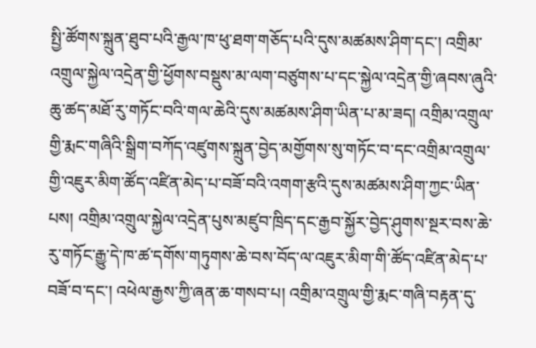སྤྱི་ཚོགས་སྐྲུན་ཐུབ་པའི་རྒྱལ་ཁ་ཕུ་ཐག་གཅོད་པའི་དུས་མཚམས་ཤིག་དང་། འགྲིམ་འགྲུལ་སྐྱེལ་འདྲེན་གྱི་ཕྱོགས་བསྡུས་མ་ལག་བཙུགས་པ་དང་སྐྱེལ་འདྲེན་གྱི་ཞབས་ཞུའི་ཆུ་ཚད་མཐོ་རུ་གཏོང་བའི་གལ་ཆེའི་དུས་མཚམས་ཤིག་ཡིན་པ་མ་ཟད། འགྲིམ་འགྲུལ་གྱི་རྨང་གཞིའི་སྒྲིག་བཀོད་འཛུགས་སྐྲུན་བྱེད་མགྱོགས་སུ་གཏོང་བ་དང་འགྲིམ་འགྲུལ་གྱི་འཇུར་མིག་ཚོད་འཛིན་མེད་པ་བཟོ་བའི་འགག་རྩའི་དུས་མཚམས་ཤིག་ཀྱང་ཡིན་པས། འགྲིམ་འགྲུལ་སྐྱེལ་འདྲེན་པུས་མཛུབ་ཁྲིད་དང་རྒྱབ་སྐྱོར་བྱེད་ཤུགས་སྔར་བས་ཆེ་རུ་གཏོང་རྒྱུ་དེ་ཁ་ཚ་དགོས་གཏུགས་ཆེ་བས་བོད་ལ་འཇུར་མིག་གི་ཚོད་འཛིན་མེད་པ་བཟོ་བ་དང་། འཕེལ་རྒྱས་ཀྱི་ཞན་ཆ་གསབ་པ། འགྲིམ་འགྲུལ་གྱི་རྨང་གཞི་བརྟན་དུ་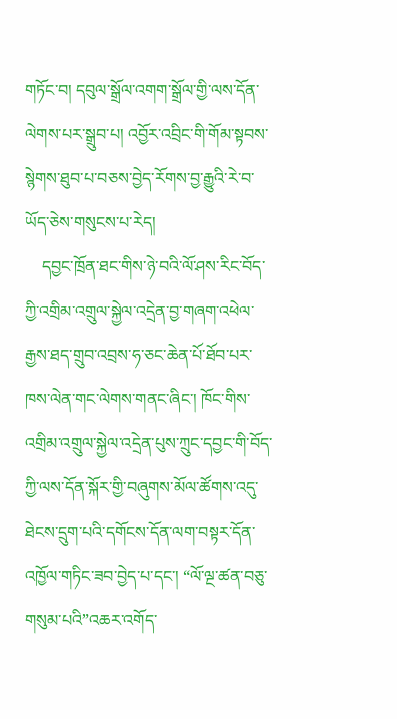གཏོང་བ། དབུལ་སྒྲོལ་འགག་སྒྲོལ་གྱི་ལས་དོན་ལེགས་པར་སྒྲུབ་པ། འབྱོར་འབྲིང་གི་གོམ་སྟབས་སྙེགས་ཐུབ་པ་བཅས་བྱེད་རོགས་བྱ་རྒྱུའི་རེ་བ་ཡོད་ཅེས་གསུངས་པ་རེད།
    དབྱང་ཁྲོན་ཐང་གིས་ཉེ་བའི་ལོ་ཤས་རིང་བོད་ཀྱི་འགྲིམ་འགྲུལ་སྐྱེལ་འདྲེན་བྱ་གཞག་འཕེལ་རྒྱས་ཐད་གྲུབ་འབྲས་ཧ་ཅང་ཆེན་པོ་ཐོབ་པར་ཁས་ལེན་གང་ལེགས་གནང་ཞིང་། ཁོང་གིས་འགྲིམ་འགྲུལ་སྐྱེལ་འདྲེན་པུས་ཀྲུང་དབྱང་གི་བོད་ཀྱི་ལས་དོན་སྐོར་གྱི་བཞུགས་མོལ་ཚོགས་འདུ་ཐེངས་དྲུག་པའི་དགོངས་དོན་ལག་བསྟར་དོན་འཁྱོལ་གཏིང་ཟབ་བྱེད་པ་དང་། “ལོ་ལྔ་ཚན་བཅུ་གསུམ་པའི”འཆར་འགོད་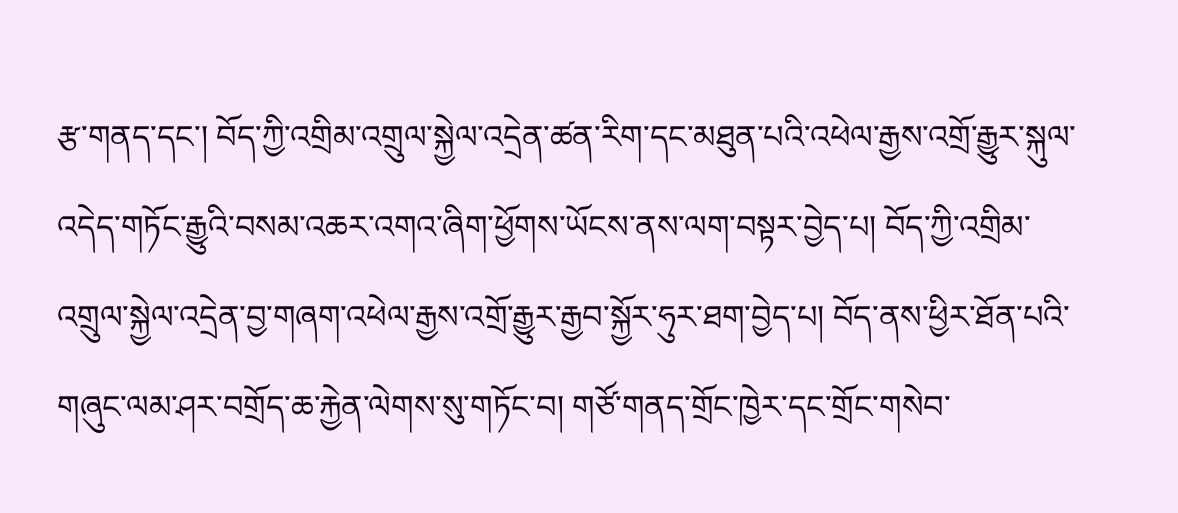རྩ་གནད་དང་། བོད་ཀྱི་འགྲིམ་འགྲུལ་སྐྱེལ་འདྲེན་ཚན་རིག་དང་མཐུན་པའི་འཕེལ་རྒྱས་འགྲོ་རྒྱུར་སྐུལ་འདེད་གཏོང་རྒྱུའི་བསམ་འཆར་འགའ་ཞིག་ཕྱོགས་ཡོངས་ནས་ལག་བསྟར་བྱེད་པ། བོད་ཀྱི་འགྲིམ་འགྲུལ་སྐྱེལ་འདྲེན་བྱ་གཞག་འཕེལ་རྒྱས་འགྲོ་རྒྱུར་རྒྱབ་སྐྱོར་ཧུར་ཐག་བྱེད་པ། བོད་ནས་ཕྱིར་ཐོན་པའི་གཞུང་ལམ་ཤར་བགྲོད་ཆ་རྐྱེན་ལེགས་སུ་གཏོང་བ། གཙོ་གནད་གྲོང་ཁྱེར་དང་གྲོང་གསེབ་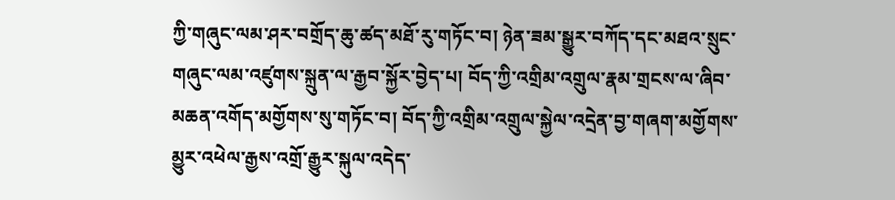ཀྱི་གཞུང་ལམ་ཤར་བགྲོད་ཆུ་ཚད་མཐོ་རུ་གཏོང་བ། ཉེན་ཟམ་སྒྱུར་བཀོད་དང་མཐའ་སྲུང་གཞུང་ལམ་འཛུགས་སྐྲུན་ལ་རྒྱབ་སྐྱོར་བྱེད་པ། བོད་ཀྱི་འགྲིམ་འགྲུལ་རྣམ་གྲངས་ལ་ཞིབ་མཆན་འགོད་མགྱོགས་སུ་གཏོང་བ། བོད་ཀྱི་འགྲིམ་འགྲུལ་སྐྱེལ་འདྲེན་བྱ་གཞག་མགྱོགས་མྱུར་འཕེལ་རྒྱས་འགྲོ་རྒྱུར་སྐུལ་འདེད་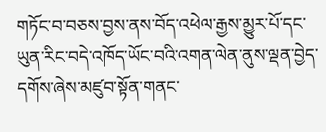གཏོང་བ་བཅས་བྱས་ནས་བོད་འཕེལ་རྒྱས་མྱུར་པོ་དང་ཡུན་རིང་བདེ་འཁོད་ཡོང་བའི་འགན་ལེན་ནུས་ལྡན་བྱེད་དགོས་ཞེས་མཛུབ་སྟོན་གནང་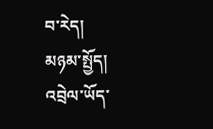བ་རེད།
མཉམ་སྤྱོད།
འབྲེལ་ཡོད་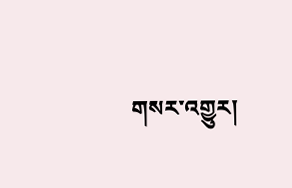གསར་འགྱུར།